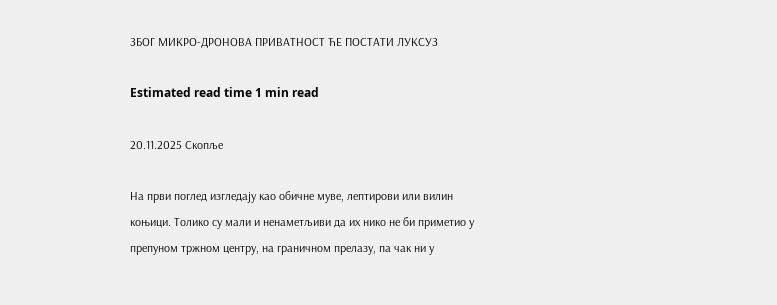ЗБОГ МИКРО-ДРОНОВА ПРИВАТНОСТ ЋЕ ПОСТАТИ ЛУКСУЗ

Estimated read time 1 min read

20.11.2025 Скопље

На први поглед изгледају као обичне муве, лептирови или вилин коњици. Толико су мали и ненаметљиви да их нико не би приметио у препуном тржном центру, на граничном прелазу, па чак ни у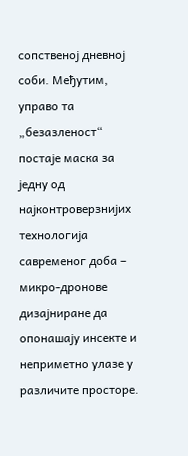сопственој дневној соби. Међутим, управо та „безазленост“ постаје маска за једну од најконтроверзнијих технологија савременог доба – микро-дронове дизајниране да опонашају инсекте и неприметно улазе у различите просторе.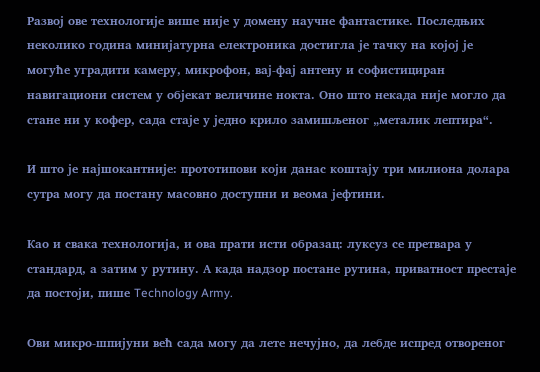Развој ове технологије више није у домену научне фантастике. Последњих неколико година минијатурна електроника достигла је тачку на којој је могуће уградити камеру, микрофон, вај-фај антену и софистициран навигациони систем у објекат величине нокта. Оно што некада није могло да стане ни у кофер, сада стаје у једно крило замишљеног „металик лептира“.

И што је најшокантније: прототипови који данас коштају три милиона долара сутра могу да постану масовно доступни и веома јефтини.

Као и свака технологија, и ова прати исти образац: луксуз се претвара у стандард, а затим у рутину. А када надзор постане рутина, приватност престаје да постоји, пише Technology Army.

Ови микро-шпијуни већ сада могу да лете нечујно, да лебде испред отвореног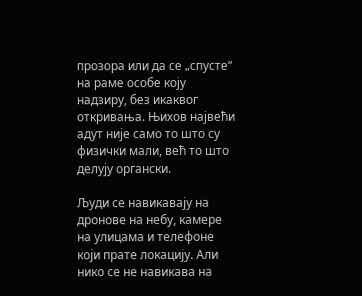прозора или да се „спусте“ на раме особе коју надзиру, без икаквог откривања. Њихов највећи адут није само то што су физички мали, већ то што делују органски.

Људи се навикавају на дронове на небу, камере на улицама и телефоне који прате локацију. Али нико се не навикава на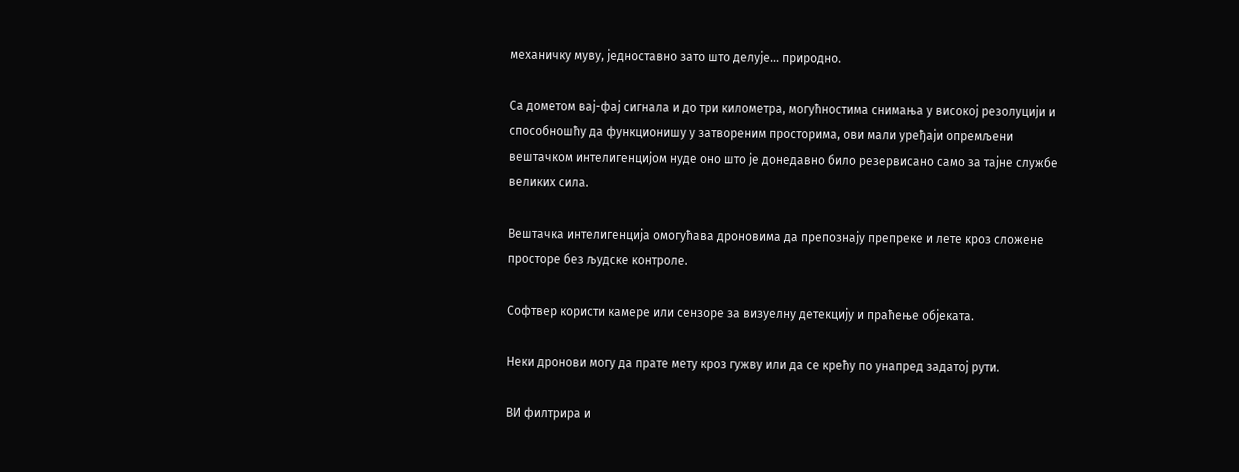механичку муву, једноставно зато што делује… природно.

Са дометом вај-фај сигнала и до три километра, могућностима снимања у високој резолуцији и способношћу да функционишу у затвореним просторима, ови мали уређаји опремљени вештачком интелигенцијом нуде оно што је донедавно било резервисано само за тајне службе великих сила.

Вештачка интелигенција омогућава дроновима да препознају препреке и лете кроз сложене просторе без људске контроле.

Софтвер користи камере или сензоре за визуелну детекцију и праћење објеката.

Неки дронови могу да прате мету кроз гужву или да се крећу по унапред задатој рути.

ВИ филтрира и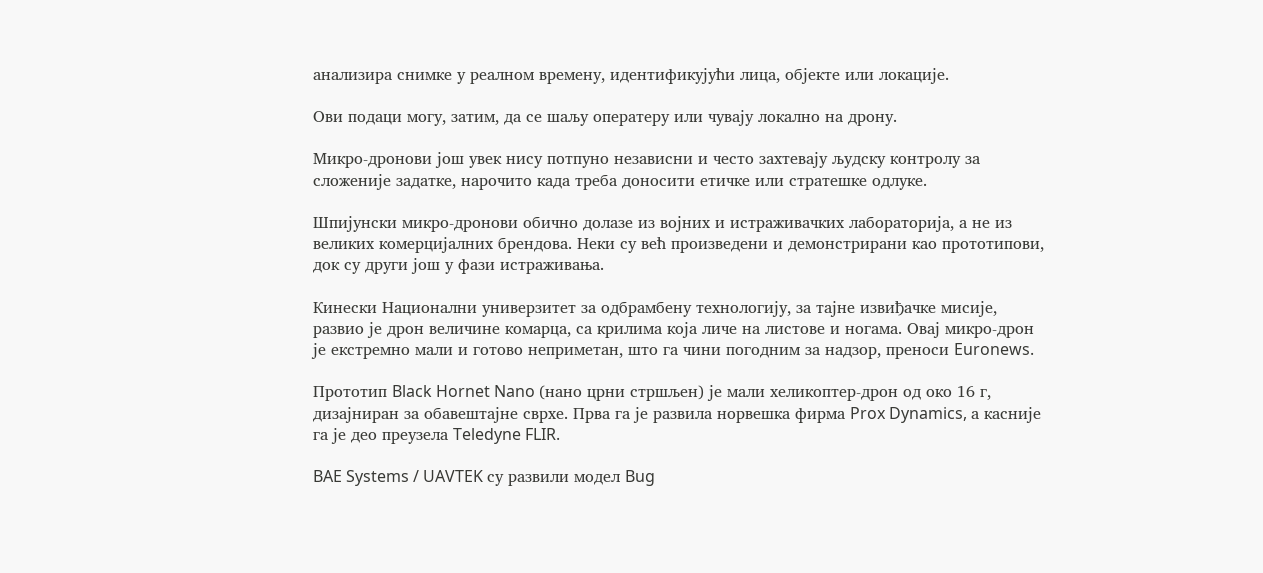анализира снимке у реалном времену, идентификујући лица, објекте или локације.

Ови подаци могу, затим, да се шаљу оператеру или чувају локално на дрону.

Микро-дронови још увек нису потпуно независни и често захтевају људску контролу за сложеније задатке, нарочито када треба доносити етичке или стратешке одлуке.

Шпијунски микро‑дронови обично долазе из војних и истраживачких лабораторија, а не из великих комерцијалних брендова. Неки су већ произведени и демонстрирани као прототипови, док су други још у фази истраживања.

Кинески Национални универзитет за одбрамбену технологију, за тајне извиђачке мисије, развио је дрон величине комарца, са крилима која личе на листове и ногама. Овај микро-дрон је екстремно мали и готово неприметан, што га чини погодним за надзор, преноси Euronews.

Прототип Black Hornet Nano (нано црни стршљен) је мали хеликоптер-дрон од око 16 г, дизајниран за обавештајне сврхе. Прва га је развила норвешка фирма Prox Dynamics, а касније га је део преузела Teledyne FLIR.

BAE Systems / UAVTEK су развили модел Bug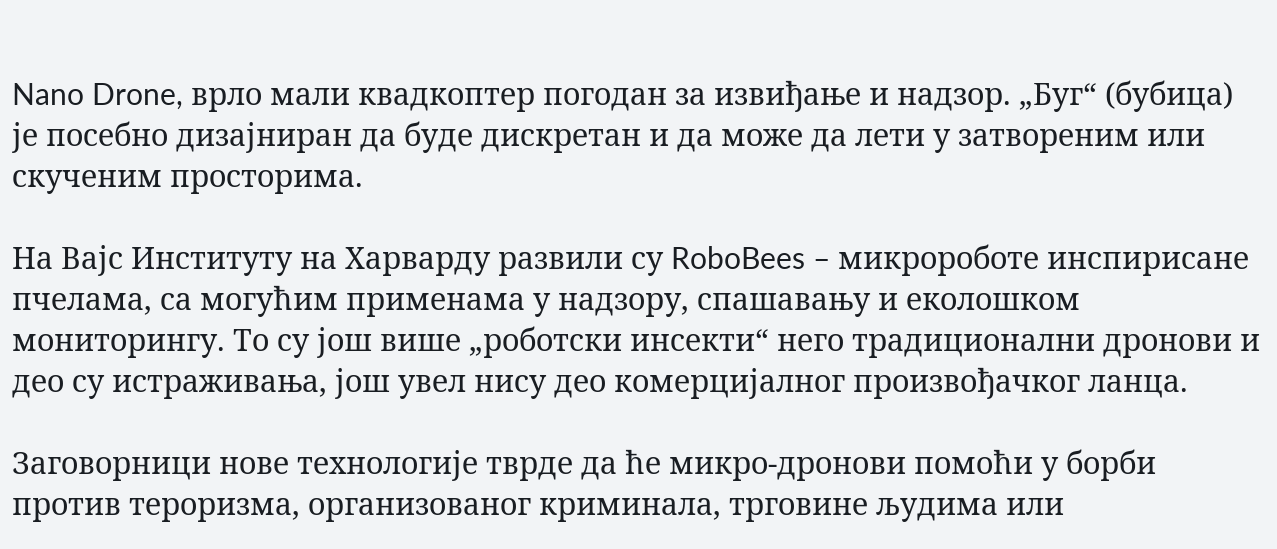Nano Drone, врло мали квадкоптер погодан за извиђање и надзор. „Буг“ (бубица) је посебно дизајниран да буде дискретан и да може да лети у затвореним или скученим просторима.

На Вајс Институту на Харварду развили су RoboBees – микророботе инспирисане пчелама, са могућим применама у надзору, спашавању и еколошком мониторингу. То су још више „роботски инсекти“ него традиционални дронови и део су истраживања, још увел нису део комерцијалног произвођачког ланца.

Заговорници нове технологије тврде да ће микро-дронови помоћи у борби против тероризма, организованог криминала, трговине људима или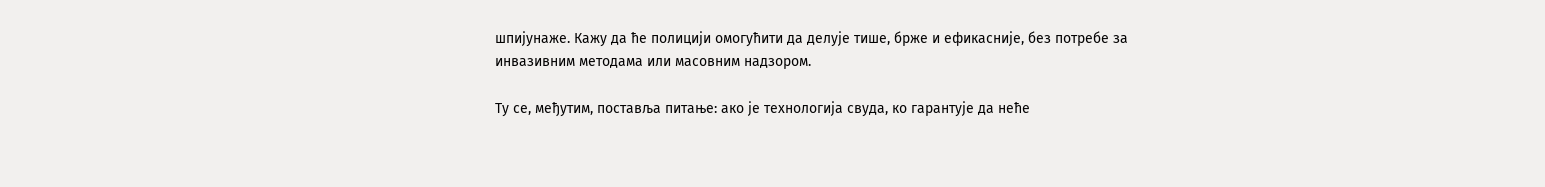шпијунаже. Кажу да ће полицији омогућити да делује тише, брже и ефикасније, без потребе за инвазивним методама или масовним надзором.

Ту се, међутим, поставља питање: ако је технологија свуда, ко гарантује да неће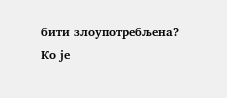бити злоупотребљена? Ко је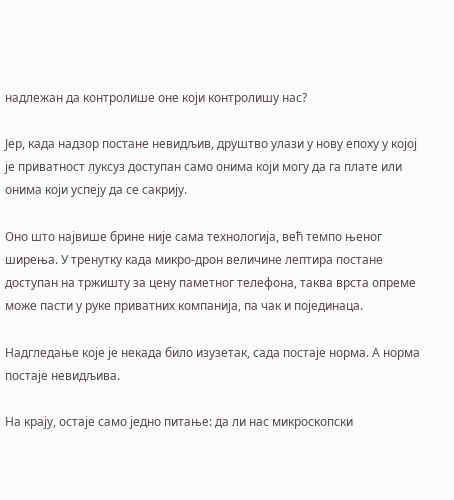надлежан да контролише оне који контролишу нас?

Јер, када надзор постане невидљив, друштво улази у нову епоху у којој је приватност луксуз доступан само онима који могу да га плате или онима који успеју да се сакрију.

Оно што највише брине није сама технологија, већ темпо њеног ширења. У тренутку када микро-дрон величине лептира постане доступан на тржишту за цену паметног телефона, таква врста опреме може пасти у руке приватних компанија, па чак и појединаца.

Надгледање које је некада било изузетак, сада постаје норма. А норма постаје невидљива.

На крају, остаје само једно питање: да ли нас микроскопски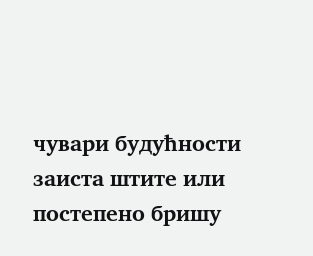чувари будућности заиста штите или постепено бришу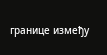границе између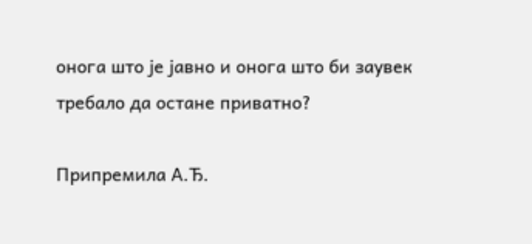онога што је јавно и онога што би заувек требало да остане приватно?

Припремила А.Ђ.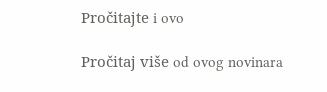Pročitajte i ovo

Pročitaj više od ovog novinara